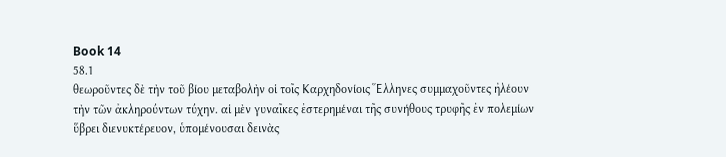Book 14
58.1
θεωροῦντες δὲ τὴν τοῦ βίου μεταβολὴν οἱ τοῖς Καρχηδονίοις Ἕλληνες συμμαχοῦντες ἠλέουν τὴν τῶν ἀκληρούντων τύχην. αἱ μὲν γυναῖκες ἐστερημέναι τῆς συνήθους τρυφῆς ἐν πολεμίων ὕβρει διενυκτέρευον, ὑπομένουσαι δεινὰς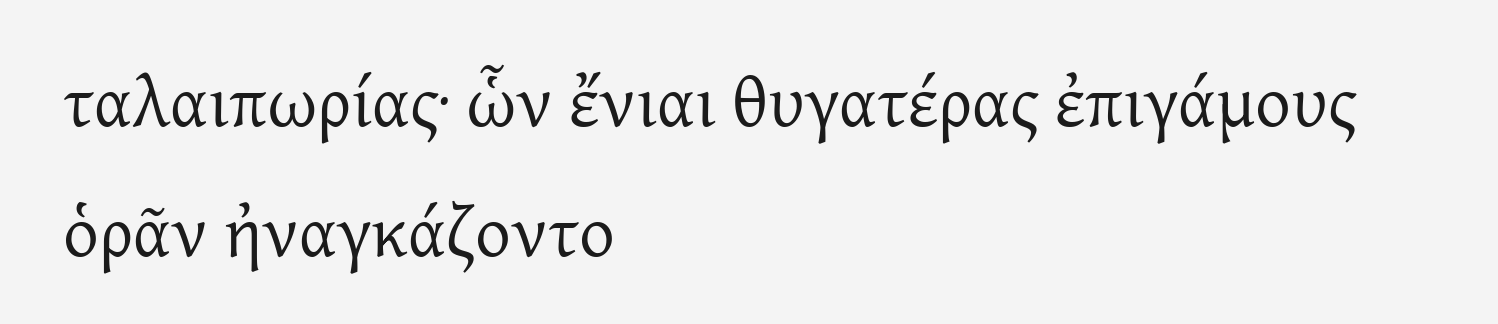ταλαιπωρίας· ὧν ἔνιαι θυγατέρας ἐπιγάμους ὁρᾶν ἠναγκάζοντο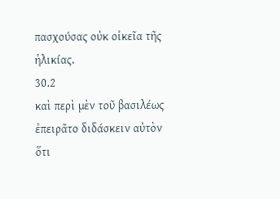πασχούσας οὐκ οἰκεῖα τῆς ἡλικίας.
30.2
καὶ περὶ μὲν τοῦ βασιλέως ἐπειρᾶτο διδάσκειν αὐτὸν ὅτι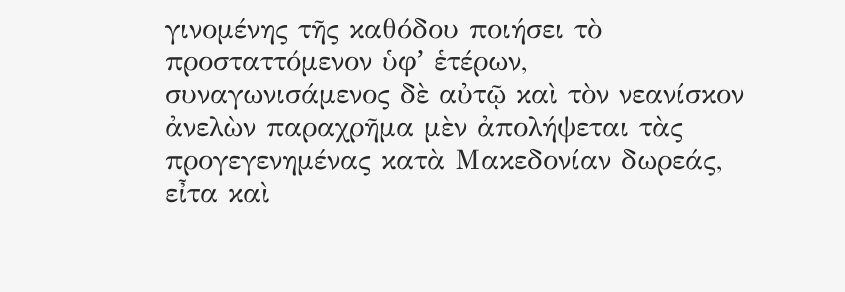γινομένης τῆς καθόδου ποιήσει τὸ προσταττόμενον ὑφʼ ἑτέρων, συναγωνισάμενος δὲ αὐτῷ καὶ τὸν νεανίσκον ἀνελὼν παραχρῆμα μὲν ἀπολήψεται τὰς προγεγενημένας κατὰ Μακεδονίαν δωρεάς, εἶτα καὶ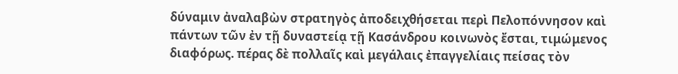δύναμιν ἀναλαβὼν στρατηγὸς ἀποδειχθήσεται περὶ Πελοπόννησον καὶ πάντων τῶν ἐν τῇ δυναστείᾳ τῇ Κασάνδρου κοινωνὸς ἔσται, τιμώμενος διαφόρως. πέρας δὲ πολλαῖς καὶ μεγάλαις ἐπαγγελίαις πείσας τὸν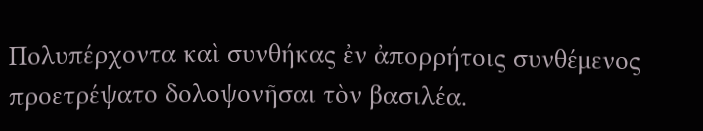Πολυπέρχοντα καὶ συνθήκας ἐν ἀπορρήτοις συνθέμενος προετρέψατο δολοψονῆσαι τὸν βασιλέα.